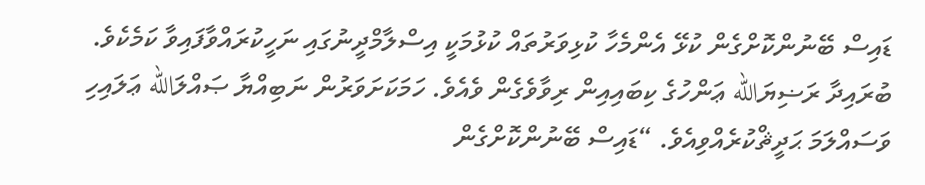ޑައިސް ބޭނުންކޮށްގެން ކުޅޭ އެންމެހާ ކުޅިވަރުތައް ކުޅުމަކީ އިސްލާމްދީނުގައި ނަހީކުރައްވާފައިވާ ކަމެކެވެ.
ބުރައިދާ ރަޟިޔަالله ޢަންހުގެ ކިބައިއިން ރިވާވެގެން ވެއެވެ. ހަމަކަށަވަރުން ނަބިއްޔާ ޞައްލަالله ޢަލައިހި ވަސައްލަމަ ޙަދީޘްކުރެއްވިއެވެ. “ޑައިސް ބޭނުންކޮށްގެން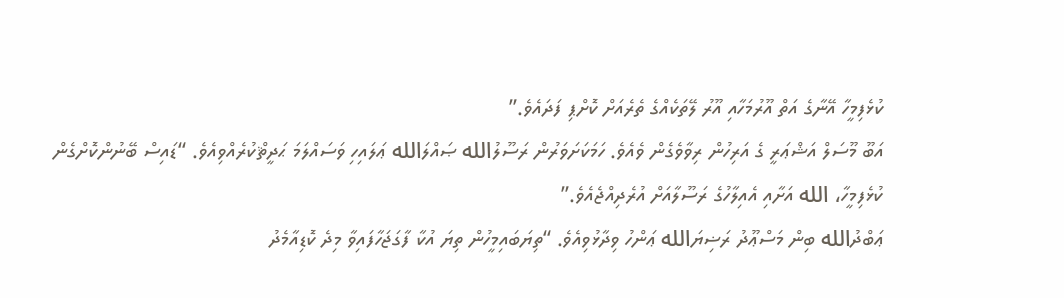ކުޅެފިމީހާ އޭނާގެ އަތް އޫރުމަހާއި އޫރު ލޭތަކެއްގެ ތެރެއަށް ކޮށްޕި ފަދައެވެ.”
އަބޫ މޫސަލް އަޝްޢަރީ ގެ އަރިހުން ރިވާވެގެން ވެއެވެ. ހަމަކަށަވަރުން ރަސޫލުالله ޞައްލަالله ޢަލައިހި ވަސައްލަމަ ޙަދީޘްކުރެއްވިއެވެ. “ޑައިސް ބޭނުންކޮށްގެން ކުޅެފިމީހާ، الله އަށާއި އެއިލާހުގެ ރަސޫލާއަށް އުރެދިއްޖެއެވެ.”
ޢަބްދުالله ބިން މަސްޢޫދު ރަޟިޔަالله ޢަންހު ވިދާޅުވިއެވެ. “ތިޔަބައިމީހުން ތިޔަ އުކާ ފާގަޖަހާފައިވާ މިދެ ކޮޑިއާމެދު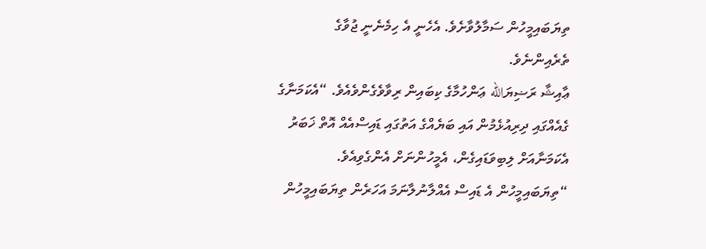ތިޔަބައިމީހުން ސަމާލުވާށެވެ. އެހެނީ އެ ހިމެނެނީ ޖުވާގެ ތެރެއިންނެވެ.
ޢާއިޝާ ރަޟިޔަالله ޢަންހުމާގެ ކިބައިން ރިވާވެގެންވެއެވެ. “އެކަމަނާގެ ގެއެއްގައި ދިރިއުޅެމުން އައި ބަޔެއްގެ އަތުގައި ޑައިސްއެއް އޮތް ޚަބަރު އެކަމަނާއަށް ލިބިވަޑައިގެން، އެމީހުންނަށް އެންގެވިއެވެ. “ތިޔަބައިމީހުން އެ ޑައިސް އެއްލާނުލާނަމަ އަހަރެން ތިޔަބައިމީހުން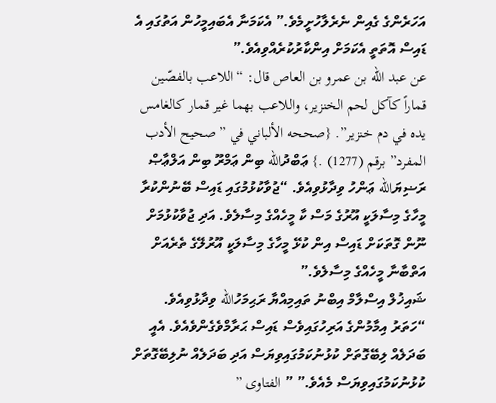އަހަރެންގެ ގެއިން ނެރެލާހުށީމެވެ.” އެކަމަނާ އެބައިމީހުން އަތުގައި އެ ޑައިސް އޮތަތީ އެކަމަށް އިންކާރުކުރެއްވިއެވެ.”
عن عبد الله بن عمرو بن العاص قال: “اللاعب بالفصّين قماراً كآكل لحم الخنزير، واللاعب بهما غير قمار كالغامس يده في دم خنزير”. {صححه الألباني في ” صحيح الأدب المفرد” برقم (1277) .} ޢަބްދުالله ބިން ޢަމްރޫ ބިން އަލްޢާޞް ރަޟިޔަالله ޢަންހު ވިދާޅުވިއެވެ. “ޖުވާކުޅުމުގައި ޑައިސް ބޭނުންކުރާ މީހާގެ މިސާލަކީ އޫރުގެ މަސް ކާ މީހެއްގެ މިސާލެވެ. އަދި ޖުވާކުޅުމަށް ނޫން ގޮތަކަށް ޑައިސް އިން ކުޅޭ މީހާގެ މިސާލަކީ އޫރުލޭގެ ތެރެއަށް އަތްބާނާ މީހެއްގެ މިސާލެވެ.”
ޝައިޚުލް އިސްލާމް އިބްނު ތައިމިއްޔާ ރަޙިމަހުالله ވިދާޅުވިއެވެ. “ހަތަރު އިމާމުންގެ އަރިހުގައިވެސް ޑައިސް ޙަރާމްވެގެންވެއެވެ. އެއީ ބަދަލެއް ލިބޭގޮތަށް ކުޅުނުކަމުގައިވިޔަސް އަދި ބަދަލެއް ނުލިބޭގޮތަށް ކުޅުނުކަމުގައިވިޔަސް މެއެވެ.” ” الفتاوى ”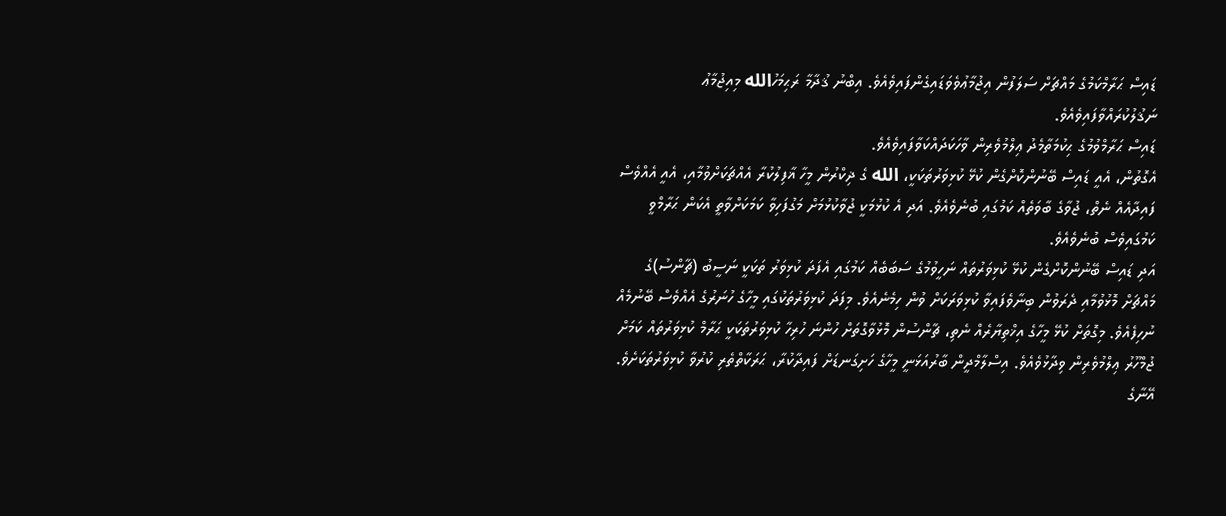ޑައިސް ޙަރާމްކަމުގެ މައްޗަށް ސަލަފުން އިޖުމާޢުވެވަޑައިގެންފައިވެއެވެ. އިބްނު ޤުދާމާ ރަޙިމަހުالله މިއިޖުމާޢު ނަޤުލުކުރައްވާފައިވެއެވެ.
ޑައިސް ޙަރާމްވުމުގެ ޙިކުމަތާމެދު ޢިލްމުވެރިން ވާހަކަދައްކަވާފައިވެއެވެ.
އެގޮތުން، އެއީ ޑައިސް ބޭނުންކޮށްގެން ކުޅޭ ކުޅިވަރުތަކަކީ، الله ގެ ޛިކްރުން މީހާ ޣާފިލުކުރާ އެއްޗަކަށްވުމާއި، އެއީ އެއްވެސް ފައިދާއެއް ނެތް، ޖުވާގެ ބާވަތެއް ކަމުގައި ބުނެވެއެވެ. އަދި އެ ކުޅުމަކީ ޖުވާކުޅުމަށް މަގުފަހިވާ ކަމަކަށްވާތީ އެކަން ޙަރާމްވީ ކަމުގައިވެސް ބުނެވެއެވެ.
އަދި ޑައިސް ބޭނުންކޮށްގެން ކުޅޭ ކުޅިވަރުތައް ނަހީވުމުގެ ސަބަބެއް ކަމުގައި އެފަދަ ކުޅިވަރު ތަކަކީ ނަސީބު (ޗާންސު)ގެ މައްޗަށް މޮޅުވުމާއި ދެރަވުން ބިނާވެފައިވާ ކުޅިވަރަކަށް ވުން ހިމެނެއެވެ. މިފަދަ ކުޅިވަރުތަކުގައި މީހާގެ ހުނަރުގެ އެއްވެސް ބޭނުމެއް ނުހިފެއެވެ. މިގޮތަށް ކުޅޭ މީހާގެ އިޚްތިޔާރެއް ނެތި، ޗާންސުން މޮޅުވާގޮތަށް ހުންނަ ހުރިހާ ކުޅިވަރުތަކަކީ ޙަރާމް ކުޅިވަރުތައް ކަމަށް ޖުމްހޫރު ޢިލްމުވެރިން ވިދާޅުވެއެވެ. އިސްލާމްދީން ބާރުއަޅަނީ މީހާގެ ހަށިގަނޑަށް ފައިދާކުރާ، ޙަރަކާތްތެރި ކުރުވާ ކުޅިވަރުތަކަށެވެ. އޭނާގެ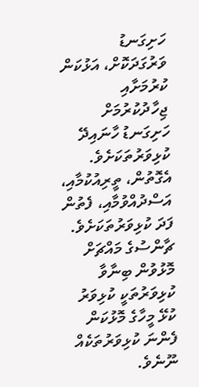ހަށިގަނޑު ވަރުގަދަކޮށް، އަޅުކަން ކުރުމަށާއި ޖިހާދުކުރުމަށް ހަށިގަނޑު ހާނައިދޭ ކުޅިވަރުތަކަށެވެ. އެގޮތުން، ތީރިއުކުމާއި، އަސްދުއްވުމާއި، ފެތުން ފަދަ ކުޅިވަރުތަކަށެވެ. ޗާންސުގެ މައްޗަށް މޮޅުވުން ބިނާވާ ކުޅިވަރުތަކީ ކުޅިވަރު ކުޅޭ މީހާގެ މޮޅުކަން ފެންނަ ކުޅިވަރުތަކެއް ނޫނެވެ.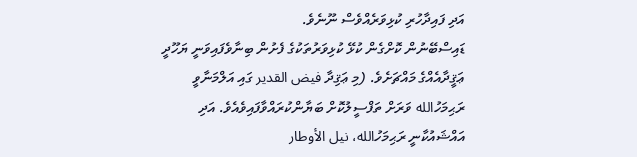އަދި ފައިދާހުރި ކުޅިވަރެއްވެސް ނޫނެވެ.
ޑައިސްބޭނުން ކޮށްގެން ކުޅޭ ކުޅިވަރުތަކުގެ ފެށުން ބިނާވެފައިވަނީ ޔަހޫދީ ޢަޤީދާއެއްގެ މައްޗަށެވެ. (މި ޢަޤިދާ فيض القدير ގައި އަލްމަނާވީ ރަޙިމަހުالله ވަރަށް ތަފްސީލުކޮށް ބަޔާންކުރައްވާފައިވެއެވެ. އަދި އައްޝައުކާނީ ރަޙިމަހުالله، نيل الأوطار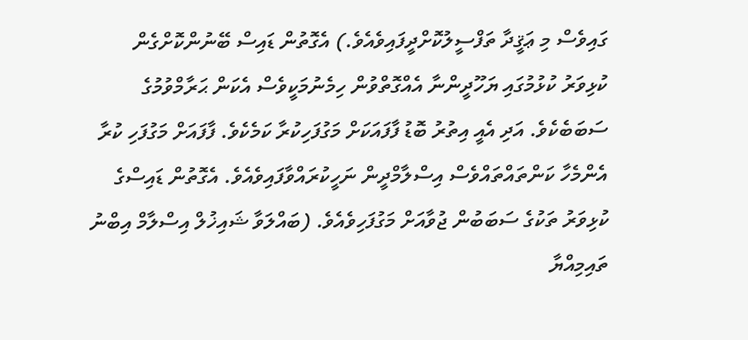ގައިވެސް މި ޢަޤީދާ ތަފްސީލުކޮށްދީފައިވެއެވެ.) އެގޮތުން ޑައިސް ބޭނުންކޮށްގެން ކުޅިވަރު ކުޅުމުގައި ޔަހޫދީންނާ އެއްގޮތްވުން ހިމެނުމަކީވެސް އެކަން ޙަރާމްވުމުގެ ސަބަބެކެވެ. އަދި އެއީ އިތުރު ބޮޑު ފާފައަކަށް މަގުފަހިކުރާ ކަމެކެވެ. ފާފައަށް މަގުފަހި ކުރާ އެންމެހާ ކަންތައްތައްވެސް އިސްލާމްދީން ނަހީކުރައްވާފައިވެއެވެ. އެގޮތުން ޑައިސްގެ ކުޅިވަރު ތަކުގެ ސަބަބުން ޖުވާއަށް މަގުފަހިވެއެވެ. (ބައްލަވާ ޝައިޚުލް އިސްލާމް އިބްނު ތައިމިއްޔާ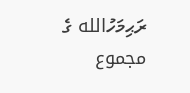ރަޙިމަހުالله ގެ مجموع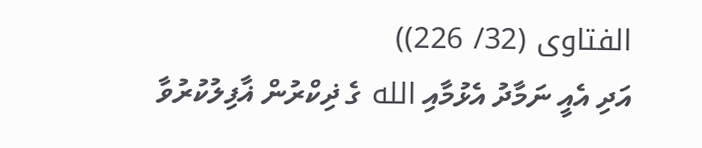الفتاوى (32/ 226))
އަދި އެއީ ނަމާދު އެޅުމާއި الله ގެ ޛިކްރުން ޣާފިލުކުރުވާ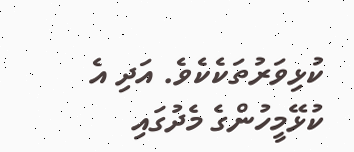ކުޅިވަރުތަކެކެވެ. އަދި އެ ކުޅޭމީހުންގެ މެދުގައި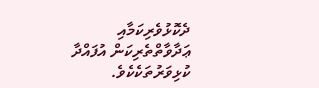ދެކޮޅުވެރިކަމާއި ޢަދާވާތްތެރިކަން އުފައްދާ ކުޅިވަރުތަކެކެވެ.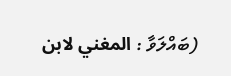(ބައްލަވާ : المغني لابن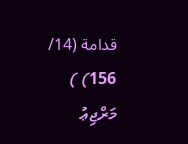قدامة (14/ 156) )
މަރްޖިޢު